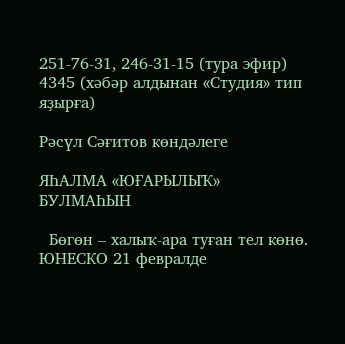251-76-31, 246-31-15 (тура эфир)
4345 (хәбәр алдынан «Студия» тип яҙырға)

Рәсүл Сәғитов көндәлеге

ЯҺАЛМА «ЮҒАРЫЛЫҠ» БУЛМАҺЫН

  Бөгөн – халыҡ-ара туған тел көнө. ЮНЕСКО 21 февралде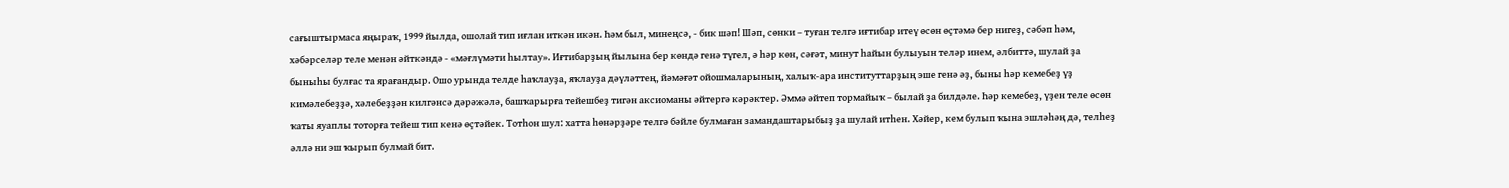сағыштырмаса яңыраҡ, 1999 йылда, ошолай тип иғлан иткән икән. Һәм был, минеңсә, - бик шәп! Шәп, сөнки – туған телгә иғтибар итеү өсөн өҫтәмә бер нигеҙ, сәбәп һәм, хәбәрселәр теле менән әйткәндә - «мәғлүмәти һылтау». Иғтибарҙың йылына бер көндә генә түгел, ә һәр көн, сәғәт, минут һайын булыуын теләр инем, әлбиттә, шулай ҙа быныһы булғас та ярағандыр. Ошо урында телде һаҡлауҙа, яҡлауҙа дәүләттең, йәмәғәт ойошмаларының, халыҡ-ара институттарҙың эше генә әҙ, быны һәр кемебеҙ үҙ кимәлебеҙҙә, хәлебеҙҙән килгәнсә дәрәжәлә, башҡарырға тейешбеҙ тигән аксиоманы әйтергә кәрәктер. Әммә әйтеп тормайыҡ – былай ҙа билдәле. Һәр кемебеҙ, үҙен теле өсөн ҡаты яуаплы тоторға тейеш тип кенә өҫтәйек. Тотһон шул: хатта һөнәрҙәре телгә бәйле булмаған замандаштарыбыҙ ҙа шулай итһен. Хәйер, кем булып ҡына эшләһәң дә, телһеҙ әллә ни эш ҡырып булмай бит.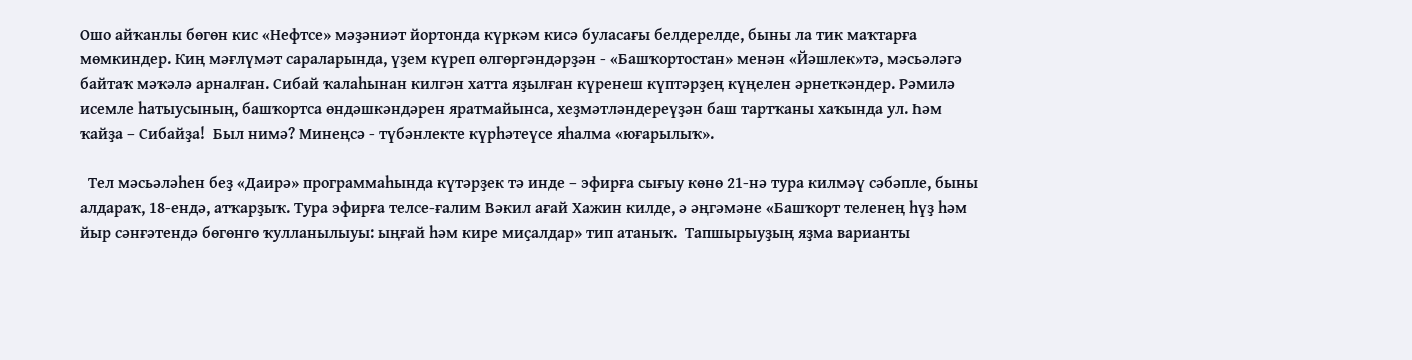Ошо айҡанлы бөгөн кис «Нефтсе» мәҙәниәт йортонда күркәм кисә буласағы белдерелде, быны ла тик маҡтарға мөмкиндер. Киң мәғлүмәт сараларында, үҙем күреп өлгөргәндәрҙән - «Башҡортостан» менән «Йәшлек»тә, мәсьәләгә байтаҡ мәҡәлә арналған. Сибай ҡалаһынан килгән хатта яҙылған күренеш күптәрҙең күңелен әрнеткәндер. Рәмилә исемле һатыусының, башҡортса өндәшкәндәрен яратмайынса, хеҙмәтләндереүҙән баш тартҡаны хаҡында ул. Һәм  ҡайҙа – Сибайҙа!  Был нимә? Минеңсә - түбәнлекте күрһәтеүсе яһалма «юғарылыҡ».

  Тел мәсьәләһен беҙ «Даирә» программаһында күтәрҙек тә инде – эфирға сығыу көнө 21-нә тура килмәү сәбәпле, быны алдараҡ, 18-ендә, атҡарҙыҡ. Тура эфирға телсе-ғалим Вәкил ағай Хажин килде, ә әңгәмәне «Башҡорт теленең һүҙ һәм йыр сәнғәтендә бөгөнгө ҡулланылыуы: ыңғай һәм кире миҫалдар» тип атаныҡ.  Тапшырыуҙың яҙма варианты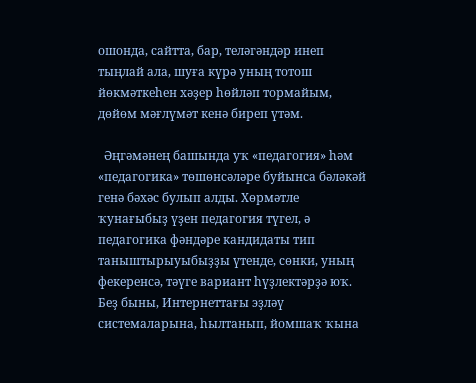ошонда, сайтта, бар, теләгәндәр инеп тыңлай ала, шуға күрә уның тотош йөкмәткеһен хәҙер һөйләп тормайым, дөйөм мәғлүмәт кенә биреп үтәм.

  Әңгәмәнең башында уҡ «педагогия» һәм «педагогика» төшөнсәләре буйынса бәләкәй генә бәхәс булып алды. Хөрмәтле ҡунағыбыҙ үҙен педагогия түгел, ә педагогика фәндәре кандидаты тип таныштырыуыбыҙҙы үтенде, сөнки, уның фекеренсә, тәүге вариант һүҙлектәрҙә юҡ. Беҙ быны, Интернеттағы эҙләү системаларына, һылтанып, йомшаҡ ҡына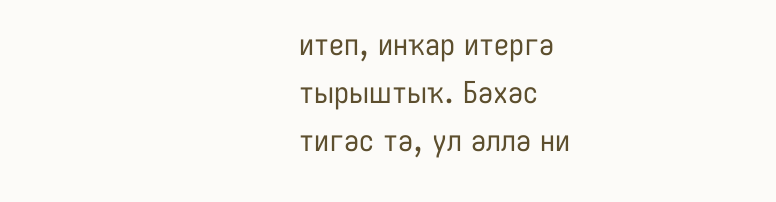итеп, инҡар итергә тырыштыҡ. Бәхәс тигәс тә, ул әллә ни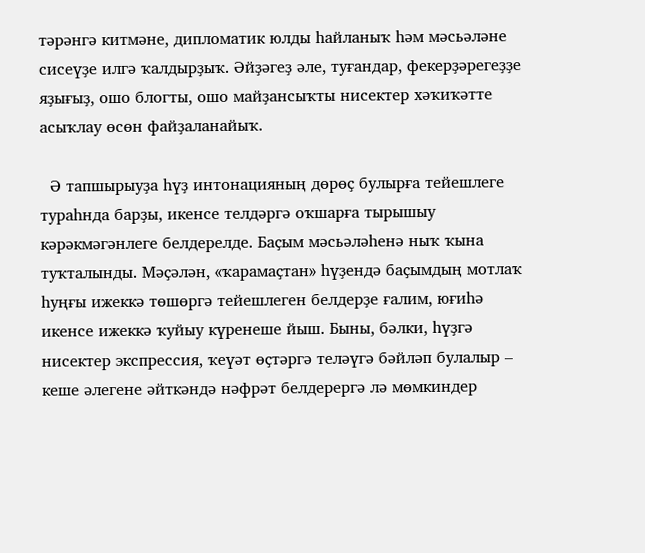тәрәнгә китмәне, дипломатик юлды һайланыҡ һәм мәсьәләне сисеүҙе илгә ҡалдырҙыҡ. Әйҙәгеҙ әле, туғандар, фекерҙәрегеҙҙе яҙығыҙ, ошо блогты, ошо майҙансыҡты нисектер хәҡиҡәтте асыҡлау өсөн файҙаланайыҡ.

  Ә тапшырыуҙа һүҙ интонацияның дөрөҫ булырға тейешлеге тураһнда барҙы, икенсе телдәргә оҡшарға тырышыу кәрәкмәгәнлеге белдерелде. Баҫым мәсьәләһенә ныҡ ҡына туҡталынды. Мәҫәлән, «ҡарамаҫтан» һүҙендә баҫымдың мотлаҡ һуңғы ижеккә төшөргә тейешлеген белдерҙе ғалим, юғиһә икенсе ижеккә ҡуйыу күренеше йыш. Быны, бәлки, һүҙгә нисектер экспрессия, ҡеүәт өҫтәргә теләүгә бәйләп булалыр – кеше әлегене әйткәндә нәфрәт белдерергә лә мөмкиндер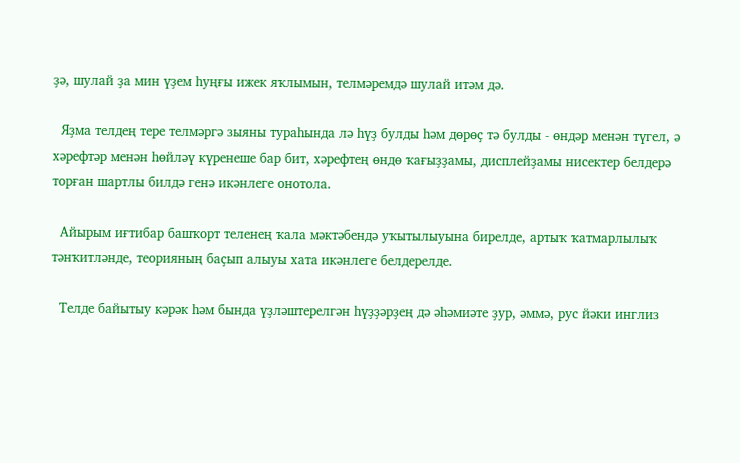ҙә, шулай ҙа мин үҙем һуңғы ижек яҡлымын, телмәремдә шулай итәм дә.

  Яҙма телдең тере телмәргә зыяны тураһында лә һүҙ булды һәм дөрөҫ тә булды - өндәр менән түгел, ә хәрефтәр менән һөйләү күренеше бар бит, хәрефтең өндө ҡағыҙҙамы, дисплейҙамы нисектер белдерә торған шартлы билдә генә икәнлеге онотола.

  Айырым иғтибар башҡорт теленең ҡала мәктәбендә уҡытылыуына бирелде, артыҡ ҡатмарлылыҡ тәнҡитләнде, теорияның баҫып алыуы хата икәнлеге белдерелде.

  Телде байытыу кәрәк һәм бында үҙләштерелгән һүҙҙәрҙең дә әһәмиәте ҙур, әммә, рус йәки инглиз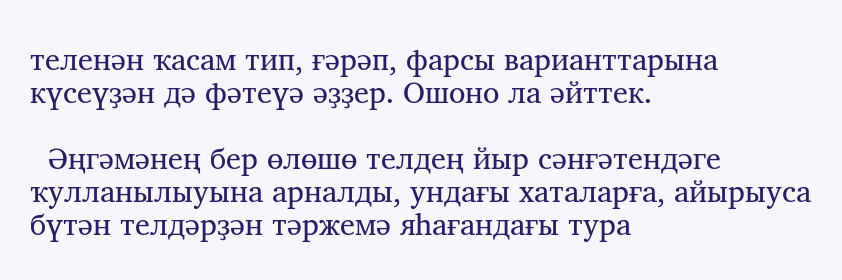теленән ҡасам тип, ғәрәп, фарсы варианттарына күсеүҙән дә фәтеүә әҙҙер. Ошоно ла әйттек.

  Әңгәмәнең бер өлөшө телдең йыр сәнғәтендәге ҡулланылыуына арналды, ундағы хаталарға, айырыуса бүтән телдәрҙән тәржемә яһағандағы тура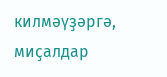килмәүҙәргә, миҫалдар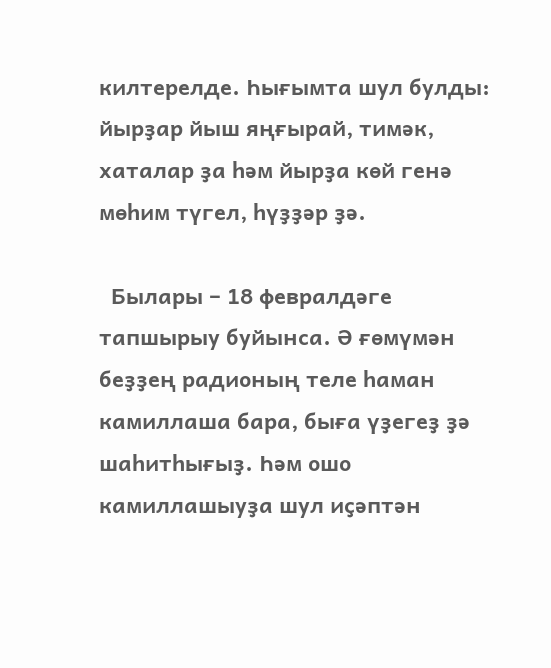килтерелде. Һығымта шул булды: йырҙар йыш яңғырай, тимәк, хаталар ҙа һәм йырҙа көй генә мөһим түгел, һүҙҙәр ҙә.

  Былары – 18 февралдәге тапшырыу буйынса. Ә ғөмүмән беҙҙең радионың теле һаман камиллаша бара, быға үҙегеҙ ҙә шаһитһығыҙ. Һәм ошо камиллашыуҙа шул иҫәптән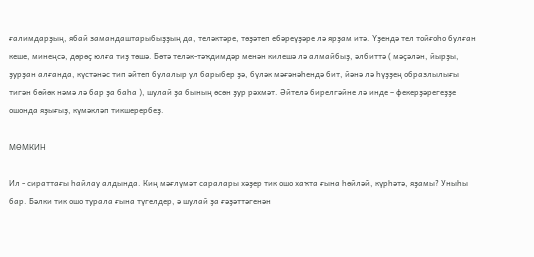ғалимдарҙың, ябай замандаштарыбыҙҙың да, теләктәре, төҙәтеп ебәреүҙәре лә ярҙам итә. Үҙендә тел тойғоһо булған кеше, минеңсә, дөрөҫ юлға тиҙ төшә. Бөтә теләк-тәҡдимдәр менән килешә лә алмайбыҙ, әлбиттә ( мәҫәлән, йырҙы, ҙурҙан алғанда, күстәнәс тип әйтеп булалыр ул барыбер ҙә, бүләк мәғәнәһендә бит, йәнә лә һүҙҙең образлылығы  тигән бөйөк нәмә лә бар ҙа баһа ), шулай ҙа бының өсөн ҙур рәхмәт. Әйтелә бирелгәйне лә инде – фекерҙәрегеҙҙе ошонда яҙығыҙ, күмәкләп тикшерербеҙ.

МӨМКИН

Ил - сираттағы һайлау алдында. Киң мәғлүмәт саралары хәҙер тик ошо хаҡта ғына һөйләй, күрһәтә, яҙамы? Уныһы бар. Бәлки тик ошо турала ғына түгелдер, ә шулай ҙа ғәҙәттәгенән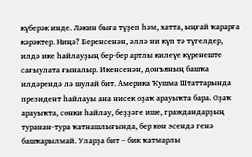күберәк инде. Ләкин быға түҙеп һәм, хатта, ыңғай ҡарарға кәрәктер. Ниңә? Беренсенән, әллә ни күп тә түгелдер, илдә ике һайлауҙың бер-бер артлы килеүе күренеште сағыулата ғыналыр. Икенсенән, донъяның башҡа илдәрендә лә шулай бит. Америка Ҡушма Штаттарында президент һайлауы ана нисек оҙаҡ арауыҡта бара. Оҙаҡ арауыҡта, сөнки һайлау, беҙҙәге ише, граждандарҙың туранан-тура ҡатнашлығында, бер көн эсендә генә башҡарылмай. Уларҙа бит – бик ҡатмарлы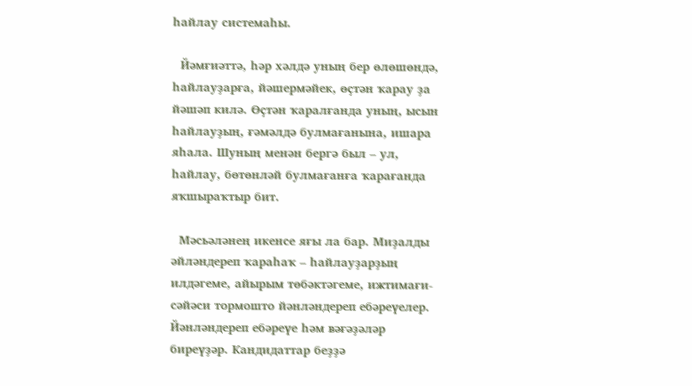һайлау системаһы.

  Йәмғиәттә, һәр хәлдә уның бер өлөшөндә, һайлауҙарға, йәшермәйек, өҫтән ҡарау ҙа йәшәп килә. Өҫтән ҡаралғанда уның, ысын һайлауҙың, ғәмәлдә булмағанына, ишара яһала. Шуның менән бергә был – ул, һайлау, бөтөнләй булмағанға ҡарағанда яҡшыраҡтыр бит.

  Мәсьәләнең икенсе яғы ла бар. Миҙалды әйләндереп ҡараһаҡ – һайлауҙарҙың илдәгеме, айырым төбәктәгеме, ижтимағи-сәйәси тормошто йәнләндереп ебәреүелер. Йәнләндереп ебәреүе һәм вәғәҙәләр биреүҙәр. Кандидаттар беҙҙә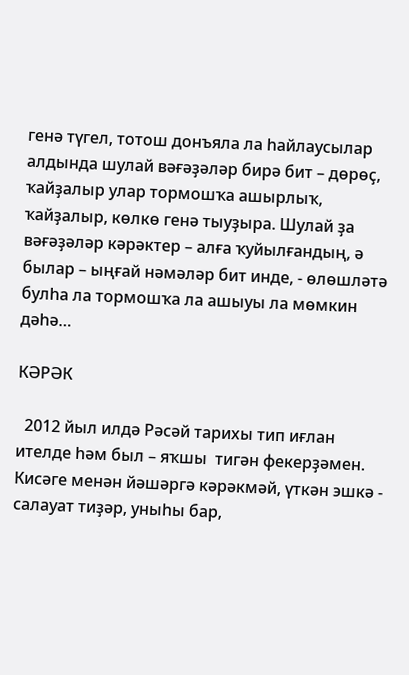генә түгел, тотош донъяла ла һайлаусылар алдында шулай вәғәҙәләр бирә бит – дөрөҫ, ҡайҙалыр улар тормошҡа ашырлыҡ, ҡайҙалыр, көлкө генә тыуҙыра. Шулай ҙа вәғәҙәләр кәрәктер – алға ҡуйылғандың, ә былар – ыңғай нәмәләр бит инде, - өлөшләтә булһа ла тормошҡа ла ашыуы ла мөмкин дәһә…

КӘРӘК

  2012 йыл илдә Рәсәй тарихы тип иғлан ителде һәм был – яҡшы  тигән фекерҙәмен. Кисәге менән йәшәргә кәрәкмәй, үткән эшкә - салауат тиҙәр, уныһы бар,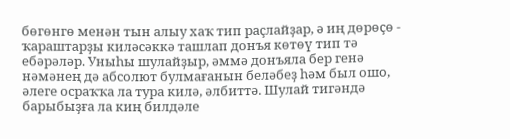бөгөнгө менән тын алыу хаҡ тип раҫлайҙар, ә иң дөрөҫө - ҡараштарҙы киләсәккә ташлап донъя көтөү тип тә ебәрәләр. Уныһы шулайҙыр, әммә донъяла бер генә нәмәнең дә абсолют булмағанын беләбеҙ һәм был ошо, әлеге осраҡҡа ла тура килә, әлбиттә. Шулай тигәндә барыбыҙға ла киң билдәле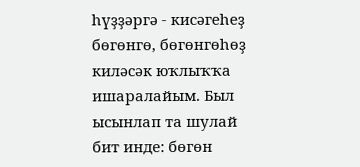һүҙҙәргә - кисәгеһеҙ бөгөнгө, бөгөнгөһөҙ киләсәк юҡлыҡҡа ишаралайым. Был ысынлап та шулай бит инде: бөгөн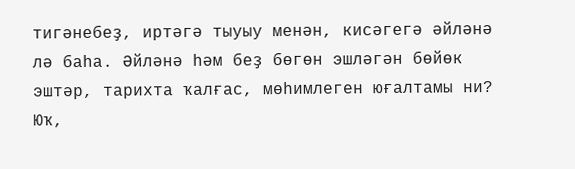тигәнебеҙ, иртәгә тыуыу менән, кисәгегә әйләнә лә баһа. Әйләнә һәм беҙ бөгөн эшләгән бөйөк эштәр, тарихта ҡалғас, мөһимлеген юғалтамы ни? Юҡ,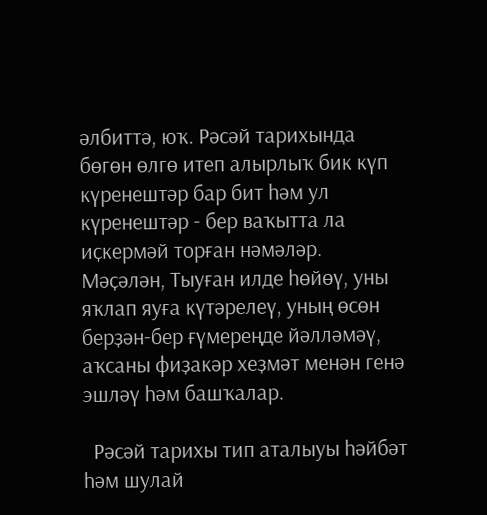әлбиттә, юҡ. Рәсәй тарихында бөгөн өлгө итеп алырлыҡ бик күп күренештәр бар бит һәм ул күренештәр - бер ваҡытта ла иҫкермәй торған нәмәләр. Мәҫәлән, Тыуған илде һөйөү, уны яҡлап яуға күтәрелеү, уның өсөн берҙән-бер ғүмереңде йәлләмәү, аҡсаны фиҙакәр хеҙмәт менән генә эшләү һәм башҡалар.

  Рәсәй тарихы тип аталыуы һәйбәт һәм шулай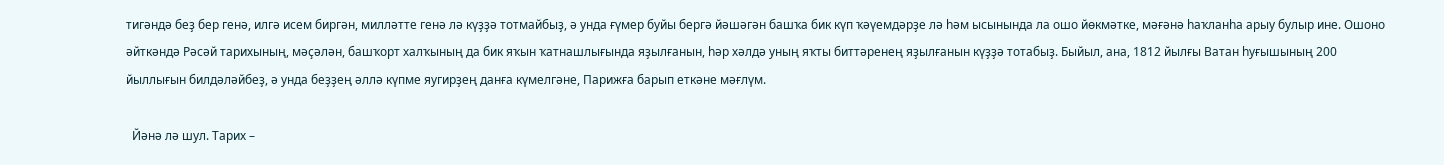тигәндә беҙ бер генә, илгә исем биргән, милләтте генә лә күҙҙә тотмайбыҙ, ә унда ғүмер буйы бергә йәшәгән башҡа бик күп ҡәүемдәрҙе лә һәм ысынында ла ошо йөкмәтке, мәғәнә һаҡланһа арыу булыр ине. Ошоно әйткәндә Рәсәй тарихының, мәҫәлән, башҡорт халҡының да бик яҡын ҡатнашлығында яҙылғанын, һәр хәлдә уның яҡты биттәренең яҙылғанын күҙҙә тотабыҙ. Быйыл, ана, 1812 йылғы Ватан һуғышының 200 йыллығын билдәләйбеҙ, ә унда беҙҙең әллә күпме яугирҙең данға күмелгәне, Парижға барып еткәне мәғлүм.

  Йәнә лә шул. Тарих –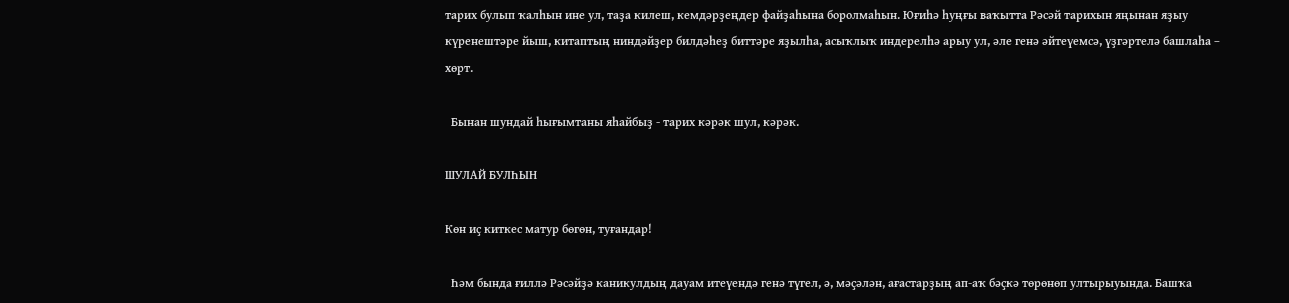тарих булып ҡалһын ине ул, таҙа килеш, кемдәрҙеңдер файҙаһына боролмаһын. Юғиһә һуңғы ваҡытта Рәсәй тарихын яңынан яҙыу күренештәре йыш, китаптың ниндәйҙер билдәһеҙ биттәре яҙылһа, асыҡлыҡ индерелһә арыу ул, әле генә әйтеүемсә, үҙгәртелә башлаһа – хөрт.

  Бынан шундай һығымтаны яһайбыҙ - тарих кәрәк шул, кәрәк.

ШУЛАЙ БУЛҺЫН

Көн иҫ киткес матур бөгөн, туғандар!

  Һәм бында ғиллә Рәсәйҙә каникулдың дауам итеүендә генә түгел, ә, мәҫәлән, ағастарҙың ап-аҡ бәҫкә төрөнөп ултырыуында. Башҡа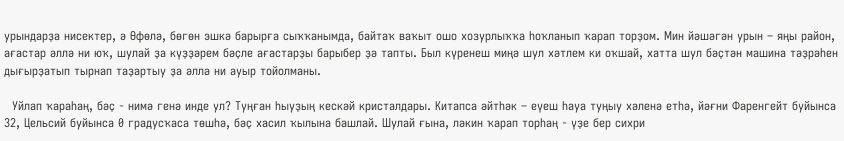урындарҙа нисектер, ә Өфөлә, бөгөн эшкә барырға сыҡҡанымда, байтаҡ ваҡыт ошо хозурлыҡҡа һоҡланып ҡарап торҙом. Мин йәшәгән урын – яңы район, ағастар әллә ни юҡ, шулай ҙа күҙҙәрем бәҫле ағастарҙы барыбер ҙә тапты. Был күренеш миңә шул хәтлем ки оҡшай, хатта шул бәҫтән машина тәҙрәһен дығырҙатып тырнап таҙартыу ҙа әллә ни ауыр тойолманы.

  Уйлап ҡараһаң, бәҫ - нимә генә инде ул? Туңған һыуҙың кескәй кристалдары. Китапса әйтһәк – еүеш һауа туңыу хәленә етһә, йәғни Фаренгейт буйынса 32, Цельсий буйынса 0 градусҡаса төшһә, бәҫ хасил ҡылына башлай. Шулай ғына, ләкин ҡарап торһаң - үҙе бер сихри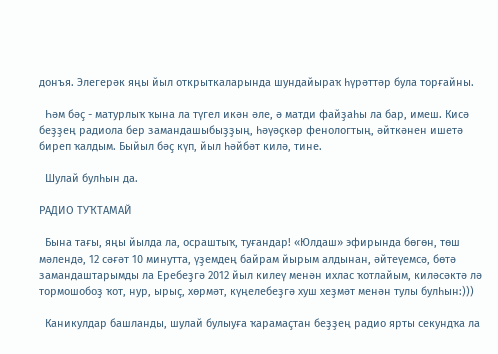донъя. Элегерәк яңы йыл открыткаларында шундайыраҡ һүрәттәр була торғайны.

  Һәм бәҫ - матурлыҡ ҡына ла түгел икән әле, ә матди файҙаһы ла бар, имеш. Кисә беҙҙең радиола бер замандашыбыҙҙың, һәүәҫкәр фенологтың, әйткәнен ишетә биреп ҡалдым. Быйыл бәҫ күп, йыл һәйбәт килә, тине.

  Шулай булһын да.

РАДИО ТУҠТАМАЙ

  Бына тағы, яңы йылда ла, осраштыҡ, туғандар! «Юлдаш» эфирында бөгөн, төш мәлендә, 12 сәғәт 10 минутта, үҙемдең байрам йырым алдынан, әйтеүемсә, бөтә замандаштарымды ла Еребеҙгә 2012 йыл килеү менән ихлас ҡотлайым, киләсәктә лә тормошобоҙ ҡот, нур, ырыҫ, хөрмәт, күңелебеҙгә хуш хеҙмәт менән тулы булһын:)))

  Каникулдар башланды, шулай булыуға ҡарамаҫтан беҙҙең радио ярты секундҡа ла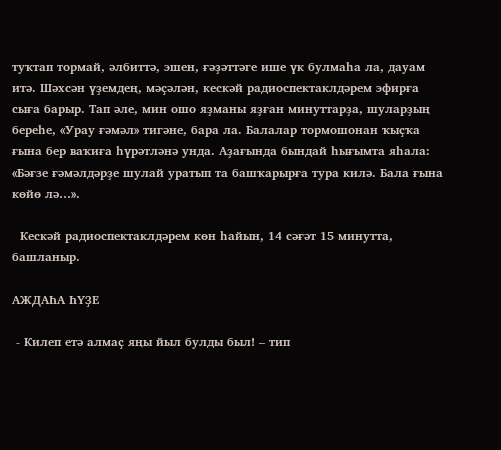туҡтап тормай, әлбиттә, эшен, ғәҙәттәге ише үк булмаһа ла, дауам итә. Шәхсән үҙемдең, мәҫәлән, кескәй радиоспектаклдәрем эфирға сыға барыр. Тап әле, мин ошо яҙманы яҙған минуттарҙа, шуларҙың береһе, «Урау ғәмәл» тигәне, бара ла. Балалар тормошонан ҡыҫҡа ғына бер ваҡиға һүрәтләнә унда. Аҙағында бындай һығымта яһала: «Бәғзе ғәмәлдәрҙе шулай уратып та башҡарырға тура килә. Бала ғына көйө лә…».

  Кескәй радиоспектаклдәрем көн һайын, 14 сәғәт 15 минутта, башланыр.

АЖДАҺА ҺҮҘЕ

 - Килеп етә алмаҫ яңы йыл булды был! – тип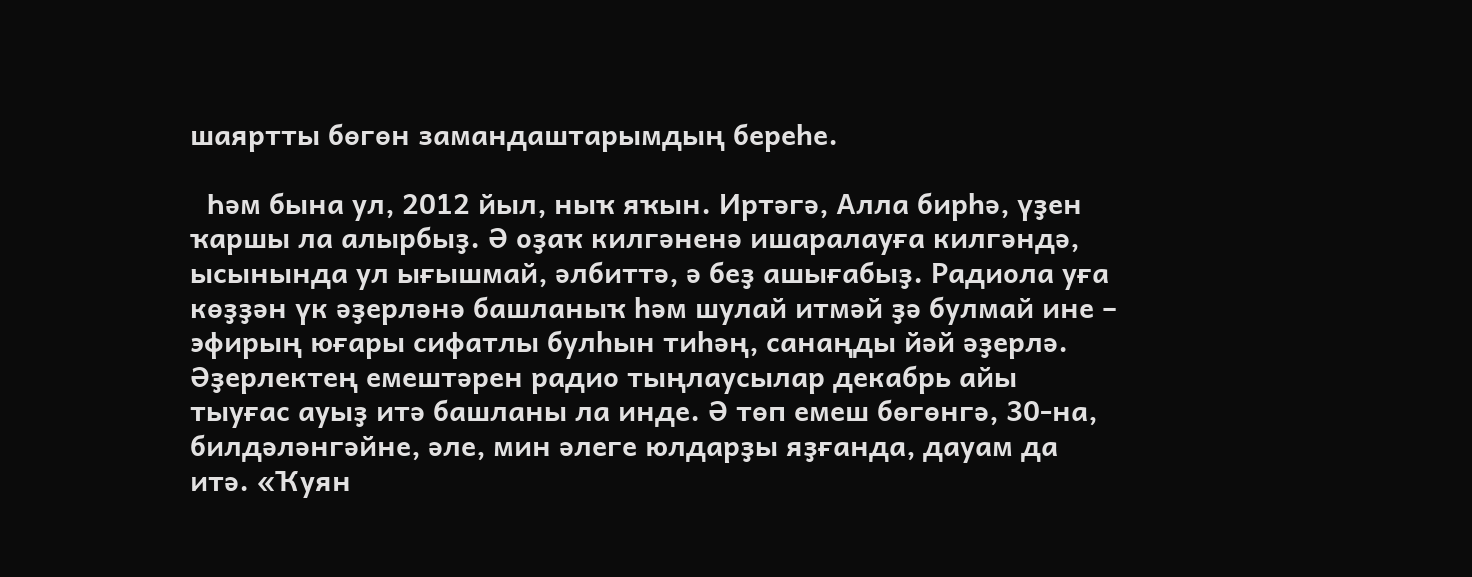шаяртты бөгөн замандаштарымдың береһе.

  Һәм бына ул, 2012 йыл, ныҡ яҡын. Иртәгә, Алла бирһә, үҙен ҡаршы ла алырбыҙ. Ә оҙаҡ килгәненә ишаралауға килгәндә, ысынында ул ығышмай, әлбиттә, ә беҙ ашығабыҙ. Радиола уға көҙҙән үк әҙерләнә башланыҡ һәм шулай итмәй ҙә булмай ине – эфирың юғары сифатлы булһын тиһәң, санаңды йәй әҙерлә. Әҙерлектең емештәрен радио тыңлаусылар декабрь айы тыуғас ауыҙ итә башланы ла инде. Ә төп емеш бөгөнгә, 30-на, билдәләнгәйне, әле, мин әлеге юлдарҙы яҙғанда, дауам да итә. «Ҡуян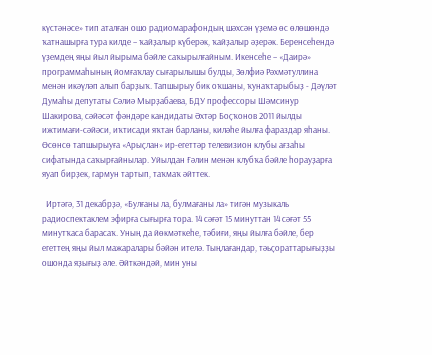күстәнәсе» тип аталған ошо радиомарафондың шәхсән үҙемә өс өлөшөндә ҡатнашырға тура килде – ҡайҙалыр күберәк, ҡайҙалыр әҙерәк. Беренсеһендә үҙемдең яңы йыл йырыма бәйле саҡырылғайным. Икенсеһе – «Даирә» программаһының йомғаҡлау сығарылышы булды, Зөлфиә Рәхмәтуллина менән икәүләп алып барҙыҡ. Тапшырыу бик оҡшаны, ҡунаҡтарыбыҙ - Дәүләт Думаһы депутаты Сәлиә Мырҙабаева, БДУ профессоры Шәмсинур Шакирова, сәйәсәт фәндәре кандидаты Әхтәр Боҫҡонов 2011 йылды ижтимағи-сәйәси, иҡтисади яҡтан барланы, киләһе йылға фараздар яһаны. Өсөнсө тапшырыуға «Арыҫлан» ир-егеттәр телевизион клубы ағзаһы сифатында саҡырғайнылар. Уйылдан Ғәлин менән клубҡа бәйле һорауҙарға яуап бирҙек, гармун тартып, таҡмаҡ әйттек.

  Иртәгә, 31 декабрҙә, «Булғаны ла, булмағаны ла» тигән музыкаль радиоспектаклем эфирға сығырға тора. 14 сәғәт 15 минуттан 14 сәғәт 55 минутҡаса барасаҡ. Уның да йөкмәткеһе, тәбиғи, яңы йылға бәйле, бер егеттең яңы йыл мажаралары бәйән ителә. Тыңлағандар, тәьҫораттарығыҙҙы ошонда яҙығыҙ әле. Әйткәндәй, мин уны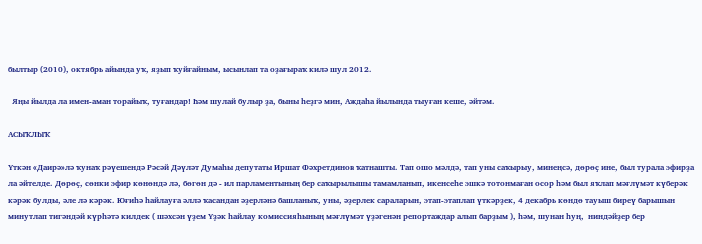былтыр (2010), октябрь айында уҡ, яҙып ҡуйғайным, ысынлап та оҙағыраҡ килә шул 2012.

  Яңы йылда ла имен-аман торайыҡ, туғандар! Һәм шулай булыр ҙа, быны һеҙгә мин, Аждаһа йылында тыуған кеше, әйтәм.

АСЫҠЛЫҠ

Үткән «Даирә»лә ҡунаҡ рәүешендә Рәсәй Дәүләт Думаһы депутаты Иршат Фәхретдинов ҡатнашты. Тап ошо мәлдә, тап уны саҡырыу, минеңсә, дөрөҫ ине, был турала эфирҙа ла әйтелде. Дөрөҫ, сөнки эфир көнөндә лә, бөгөн дә - ил парламентының бер саҡырылышы тамамланып, икенсеһе эшкә тотонмаған осор һәм был яҡлап мәғлүмәт күберәк кәрәк булды, әле лә кәрәк. Юғиһә һайлауға әллә ҡасандан әҙерләнә башланыҡ, уны, әҙерлек сараларын, этап-этаплап үткәрҙек, 4 декабрь көндө тауыш биреү барышын минутлап тигәндәй күрһәтә килдек ( шәхсән үҙем Үҙәк һайлау комиссияһының мәғлүмәт үҙәгенән репортаждар алып барҙым ), һәм, шунан һуң,  ниндәйҙер бер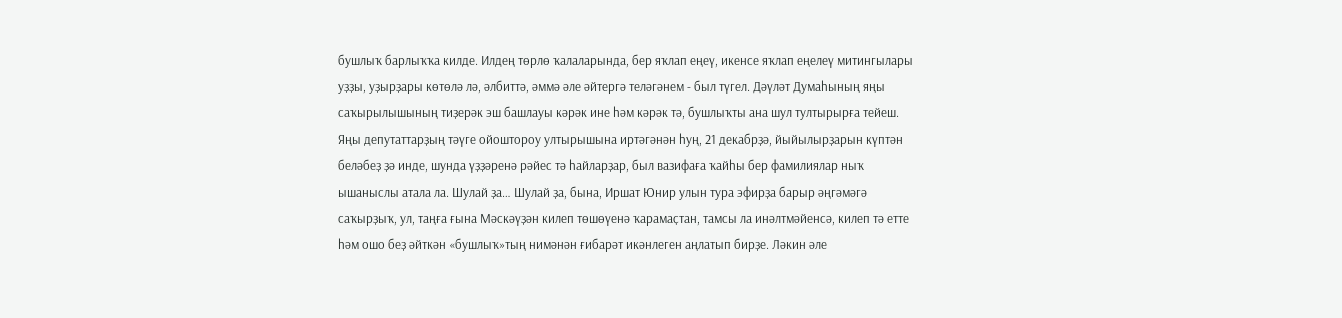бушлыҡ барлыҡҡа килде. Илдең төрлө ҡалаларында, бер яҡлап еңеү, икенсе яҡлап еңелеү митингылары уҙҙы, уҙырҙары көтөлә лә, әлбиттә, әммә әле әйтергә теләгәнем - был түгел. Дәүләт Думаһының яңы саҡырылышының тиҙерәк эш башлауы кәрәк ине һәм кәрәк тә, бушлыҡты ана шул тултырырға тейеш. Яңы депутаттарҙың тәүге ойоштороу ултырышына иртәгәнән һуң, 21 декабрҙә, йыйылырҙарын күптән беләбеҙ ҙә инде, шунда үҙҙәренә рәйес тә һайларҙар, был вазифаға ҡайһы бер фамилиялар ныҡ ышаныслы атала ла. Шулай ҙа… Шулай ҙа, бына, Иршат Юнир улын тура эфирҙа барыр әңгәмәгә саҡырҙыҡ, ул, таңға ғына Мәскәүҙән килеп төшөүенә ҡарамаҫтан, тамсы ла инәлтмәйенсә, килеп тә етте һәм ошо беҙ әйткән «бушлыҡ»тың нимәнән ғибарәт икәнлеген аңлатып бирҙе. Ләкин әле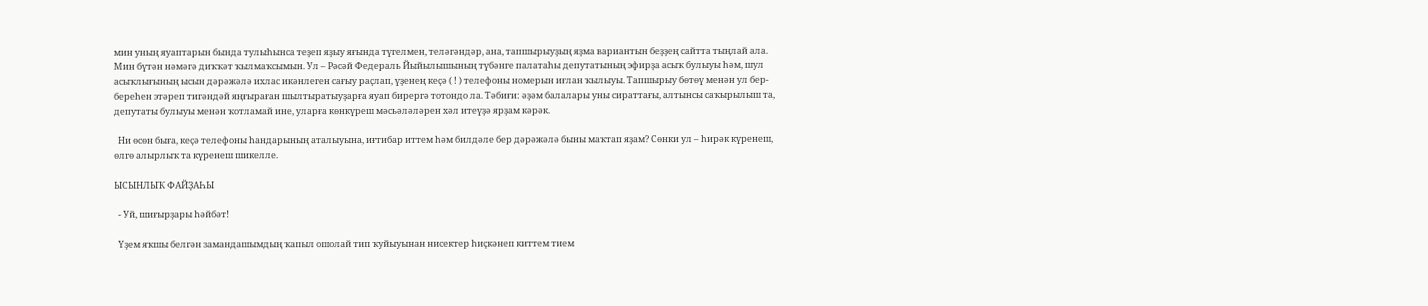мин уның яуаптарын бында тулыһынса теҙеп яҙыу яғында түгелмен, теләгәндәр, ана, тапшырыуҙың яҙма вариантын беҙҙең сайтта тыңлай ала. Мин бүтән нәмәгә диҡҡәт ҡылмаҡсымын. Ул – Рәсәй Федераль Йыйылышының түбәнге палатаһы депутатының эфирҙа асыҡ булыуы һәм, шул асыҡлығының ысын дәрәжәлә ихлас икәнлеген сағыу раҫлап, үҙенең кеҫә ( ! ) телефоны номерын иғлан ҡылыуы. Тапшырыу бөтөү менән ул бер-береһен этәреп тигәндәй яңғыраған шылтыратыуҙарға яуап бирергә тотондо ла. Тәбиғи: әҙәм балалары уны сираттағы, алтынсы саҡырылыш та, депутаты булыуы менән ҡотламай ине, уларға көнкүреш мәсьәләләрен хәл итеүҙә ярҙам кәрәк.

  Ни өсөн быға, кеҫә телефоны һандарының аталыуына, иғтибар иттем һәм билдәле бер дәрәжәлә быны маҡтап яҙам? Сөнки ул – һирәк күренеш, өлгө алырлыҡ та күренеш шикелле.

ЫСЫНЛЫҠ ФАЙҘАҺЫ

  - Уй, шиғырҙары һәйбәт!

  Үҙем яҡшы белгән замандашымдың ҡапыл ошолай тип ҡуйыуынан нисектер һиҫкәнеп киттем тием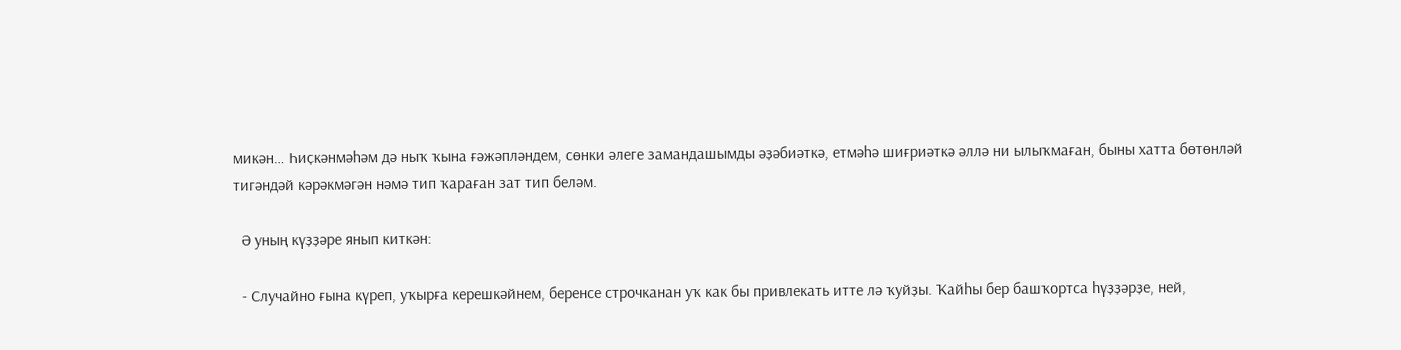микән… Һиҫкәнмәһәм дә ныҡ ҡына ғәжәпләндем, сөнки әлеге замандашымды әҙәбиәткә, етмәһә шиғриәткә әллә ни ылыҡмаған, быны хатта бөтөнләй тигәндәй кәрәкмәгән нәмә тип ҡараған зат тип беләм.

  Ә уның күҙҙәре янып киткән:

  - Случайно ғына күреп, уҡырға керешкәйнем, беренсе строчканан уҡ как бы привлекать итте лә ҡуйҙы. Ҡайһы бер башҡортса һүҙҙәрҙе, ней,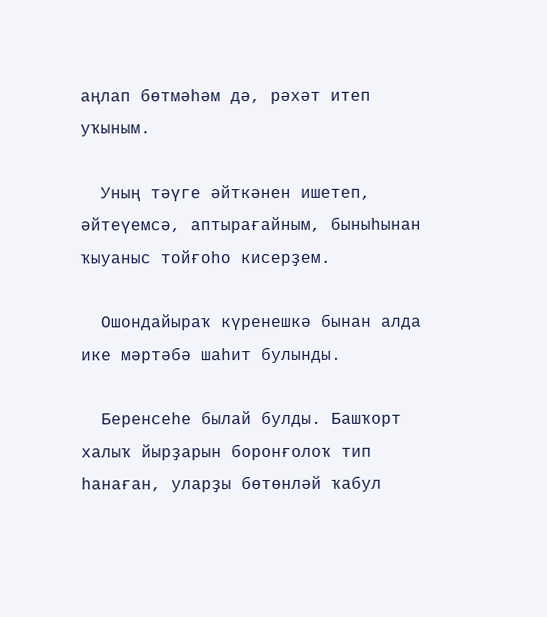аңлап бөтмәһәм дә, рәхәт итеп уҡыным.

  Уның тәүге әйткәнен ишетеп, әйтеүемсә, аптырағайным, быныһынан ҡыуаныс тойғоһо кисерҙем.

  Ошондайыраҡ күренешкә бынан алда ике мәртәбә шаһит булынды.

  Беренсеһе былай булды. Башҡорт халыҡ йырҙарын боронғолоҡ тип һанаған, уларҙы бөтөнләй ҡабул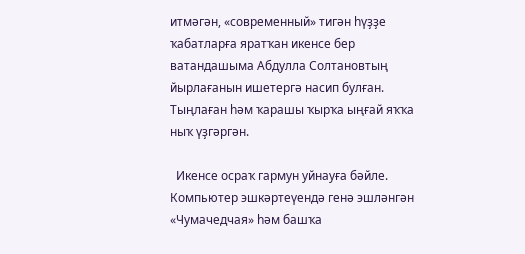итмәгән, «современный» тигән һүҙҙе ҡабатларға яратҡан икенсе бер ватандашыма Абдулла Солтановтың йырлағанын ишетергә насип булған. Тыңлаған һәм ҡарашы ҡырҡа ыңғай яҡҡа ныҡ үҙгәргән.

  Икенсе осраҡ гармун уйнауға бәйле. Компьютер эшкәртеүендә генә эшләнгән «Чумачедчая» һәм башҡа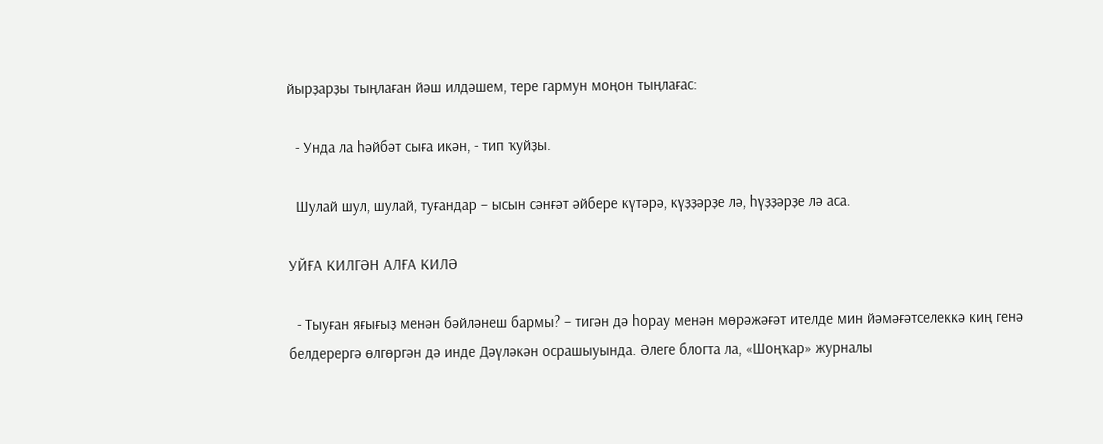йырҙарҙы тыңлаған йәш илдәшем, тере гармун моңон тыңлағас:

  - Унда ла һәйбәт сыға икән, - тип ҡуйҙы.

  Шулай шул, шулай, туғандар – ысын сәнғәт әйбере күтәрә, күҙҙәрҙе лә, һүҙҙәрҙе лә аса.

УЙҒА КИЛГӘН АЛҒА КИЛӘ

  - Тыуған яғығыҙ менән бәйләнеш бармы? – тигән дә һорау менән мөрәжәғәт ителде мин йәмәғәтселеккә киң генә белдерергә өлгөргән дә инде Дәүләкән осрашыуында. Әлеге блогта ла, «Шоңҡар» журналы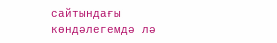сайтындағы көндәлегемдә лә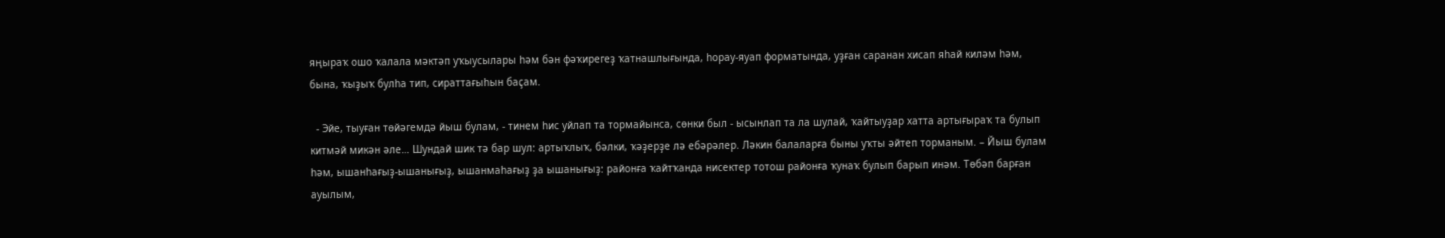яңыраҡ ошо ҡалала мәктәп уҡыусылары һәм бән фәҡирегеҙ ҡатнашлығында, һорау-яуап форматында, уҙған саранан хисап яһай киләм һәм, бына, ҡыҙыҡ булһа тип, сираттағыһын баҫам.

  - Эйе, тыуған төйәгемдә йыш булам, - тинем һис уйлап та тормайынса, сөнки был - ысынлап та ла шулай, ҡайтыуҙар хатта артығыраҡ та булып китмәй микән әле… Шундай шик тә бар шул: артыҡлыҡ, бәлки, ҡәҙерҙе лә ебәрәлер. Ләкин балаларға быны уҡты әйтеп торманым. – Йыш булам һәм, ышанһағыҙ-ышанығыҙ, ышанмаһағыҙ ҙа ышанығыҙ: районға ҡайтҡанда нисектер тотош районға ҡунаҡ булып барып инәм. Төбәп барған ауылым,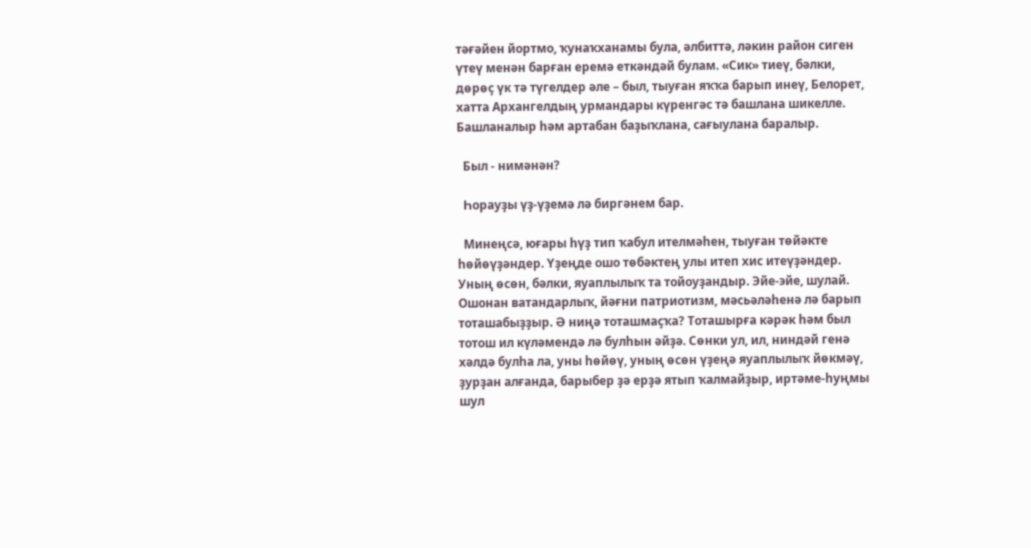тәғәйен йортмо, ҡунаҡханамы була, әлбиттә, ләкин район сиген үтеү менән барған еремә еткәндәй булам. «Сик» тиеү, бәлки, дөрөҫ үк тә түгелдер әле – был, тыуған яҡҡа барып инеү, Белорет, хатта Архангелдың урмандары күренгәс тә башлана шикелле. Башланалыр һәм артабан баҙыҡлана, сағыулана баралыр.

  Был - нимәнән?

  Һорауҙы үҙ-үҙемә лә биргәнем бар.

  Минеңсә, юғары һүҙ тип ҡабул ителмәһен, тыуған төйәкте һөйөүҙәндер. Үҙеңде ошо төбәктең улы итеп хис итеүҙәндер. Уның өсөн, бәлки, яуаплылыҡ та тойоуҙандыр. Эйе-эйе, шулай. Ошонан ватандарлыҡ, йәғни патриотизм, мәсьәләһенә лә барып тоташабыҙҙыр. Ә ниңә тоташмаҫҡа? Тоташырға кәрәк һәм был тотош ил күләмендә лә булһын әйҙә. Сөнки ул, ил, ниндәй генә хәлдә булһа ла, уны һөйөү, уның өсөн үҙеңә яуаплылыҡ йөкмәү, ҙурҙан алғанда, барыбер ҙә ерҙә ятып ҡалмайҙыр, иртәме-һуңмы шул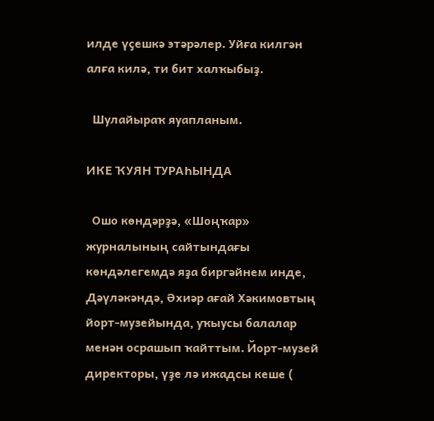илде үҫешкә этәрәлер. Уйға килгән алға килә, ти бит халҡыбыҙ.

  Шулайыраҡ яуапланым.

ИКЕ ҠУЯН ТУРАҺЫНДА

  Ошо көндәрҙә, «Шоңҡар» журналының сайтындағы көндәлегемдә яҙа биргәйнем инде, Дәүләкәндә, Әхиәр ағай Хәкимовтың йорт-музейында, уҡыусы балалар менән осрашып ҡайттым. Йорт-музей директоры, үҙе лә ижадсы кеше (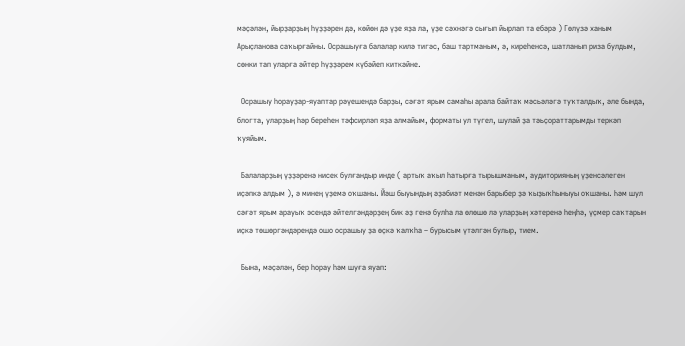мәҫәлән, йырҙарҙың һүҙҙәрен дә, көйөн дә үҙе яҙа ла, үҙе сәхнәгә сығып йырлап та ебәрә ) Гөлүзә ханым Арыҫланова саҡырғайны. Осрашыуға балалар килә тигәс, баш тартманым, ә, киреһенсә, шатланып риза булдым, сөнки тап уларға әйтер һүҙҙәрем күбәйеп киткәйне.

  Осрашыу һорауҙар-яуаптар рәүешендә барҙы, сәғәт ярым самаһы арала байтаҡ мәсьәләгә туҡталдыҡ, әле бында, блогта, уларҙың һәр береһен тәфсирләп яҙа алмайым, форматы ул түгел, шулай ҙа тәьҫораттарымды теркәп ҡуяйым.

  Балаларҙың үҙҙәренә нисек булғандыр инде ( артыҡ аҡыл һатырға тырышманым, аудиторияның үҙенсәлеген иҫәпкә алдым ), ә минең үҙемә оҡшаны. Йәш быуындың әҙәбиәт менән барыбер ҙә ҡыҙыҡһыныуы оҡшаны. Һәм шул сәғәт ярым арауыҡ эсендә әйтелгәндәрҙең бик әҙ генә булһа ла өлөшө лә уларҙың хәтеренә һеңһә, үҫмер саҡтарын иҫкә төшөргәндәрендә ошо осрашыу ҙа өҫкә ҡалҡһа – бурысым үтәлгән булыр, тием.

  Бына, мәҫәлән, бер һорау һәм шуға яуап: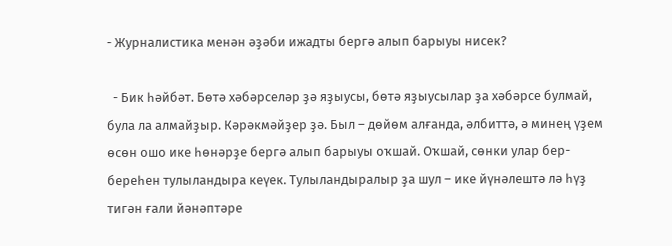- Журналистика менән әҙәби ижадты бергә алып барыуы нисек?

  - Бик һәйбәт. Бөтә хәбәрселәр ҙә яҙыусы, бөтә яҙыусылар ҙа хәбәрсе булмай, була ла алмайҙыр. Кәрәкмәйҙер ҙә. Был – дөйөм алғанда, әлбиттә, ә минең үҙем өсөн ошо ике һөнәрҙе бергә алып барыуы оҡшай. Оҡшай, сөнки улар бер-береһен тулыландыра кеүек. Тулыландыралыр ҙа шул – ике йүнәлештә лә һүҙ тигән ғали йәнәптәре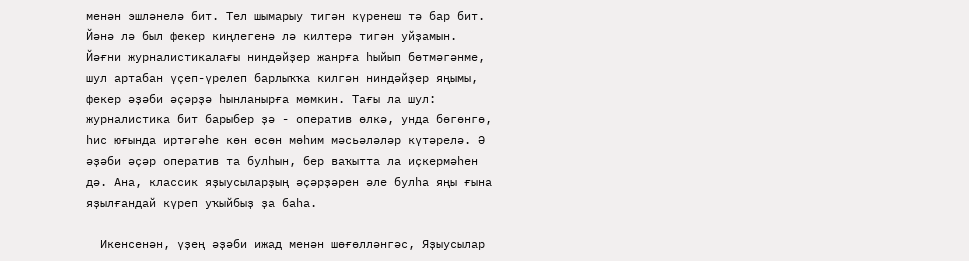менән эшләнелә бит. Тел шымарыу тигән күренеш тә бар бит. Йәнә лә был фекер киңлегенә лә килтерә тигән уйҙамын. Йәғни журналистикалағы ниндәйҙер жанрға һыйып бөтмәгәнме, шул артабан үҫеп-үрелеп барлыҡҡа килгән ниндәйҙер яңымы, фекер әҙәби әҫәрҙә һынланырға мөмкин. Тағы ла шул: журналистика бит барыбер ҙә - оператив өлкә, унда бөгөнгө, һис юғында иртәгәһе көн өсөн мөһим мәсьәләләр күтәрелә. Ә әҙәби әҫәр оператив та булһын, бер ваҡытта ла иҫкермәһен дә. Ана, классик яҙыусыларҙың әҫәрҙәрен әле булһа яңы ғына яҙылғандай күреп уҡыйбыҙ ҙа баһа.

  Икенсенән, үҙең әҙәби ижад менән шөғөлләнгәс, Яҙыусылар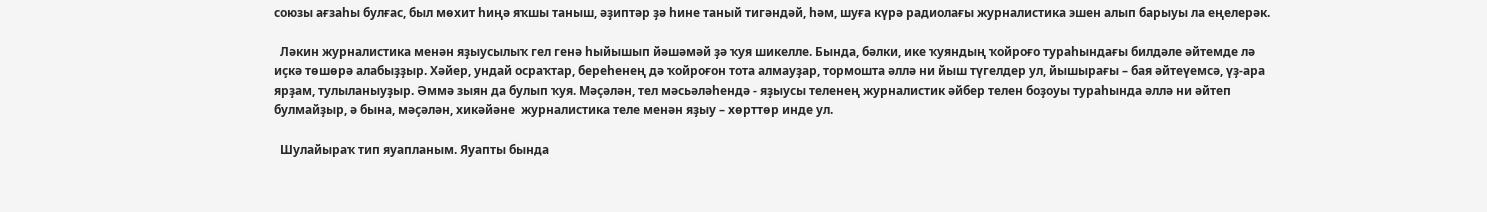союзы ағзаһы булғас, был мөхит һиңә яҡшы таныш, әҙиптәр ҙә һине таный тигәндәй, һәм, шуға күрә радиолағы журналистика эшен алып барыуы ла еңелерәк.

  Ләкин журналистика менән яҙыусылыҡ гел генә һыйышып йәшәмәй ҙә ҡуя шикелле. Бында, бәлки, ике ҡуяндың ҡойроғо тураһындағы билдәле әйтемде лә иҫкә төшөрә алабыҙҙыр. Хәйер, ундай осраҡтар, береһенең дә ҡойроғон тота алмауҙар, тормошта әллә ни йыш түгелдер ул, йышырағы – бая әйтеүемсә, үҙ-ара ярҙам, тулыланыуҙыр. Әммә зыян да булып ҡуя. Мәҫәлән, тел мәсьәләһендә - яҙыусы теленең журналистик әйбер телен боҙоуы тураһында әллә ни әйтеп булмайҙыр, ә бына, мәҫәлән, хикәйәне  журналистика теле менән яҙыу – хөрттөр инде ул.

  Шулайыраҡ тип яуапланым. Яуапты бында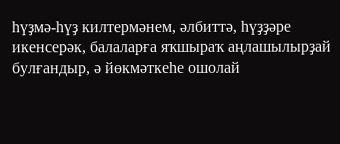һүҙмә-һүҙ килтермәнем, әлбиттә, һүҙҙәре икенсерәк, балаларға яҡшыраҡ аңлашылырҙай булғандыр, ә йөкмәткеһе ошолай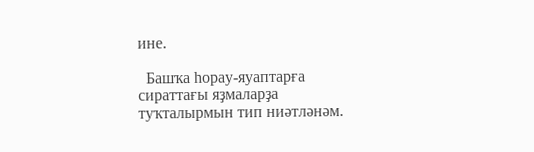ине.

  Башҡа һорау-яуаптарға сираттағы яҙмаларҙа туҡталырмын тип ниәтләнәм.